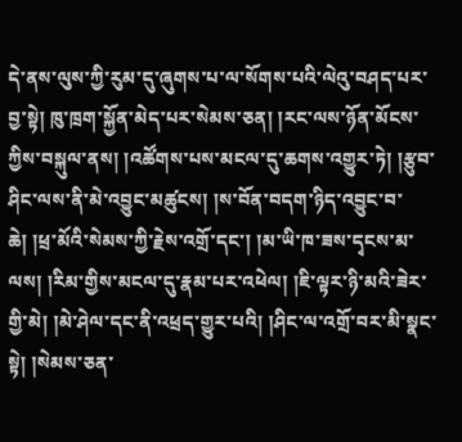དེ་ནས་ལུས་ཀྱི་རུམ་དུ་ཞུགས་པ་ལ་སོགས་པའི་ལེའུ་བཤད་པར་བྱ་སྟེ། ཁུ་ཁྲག་སྐྱོན་མེད་པར་སེམས་ཅན། །རང་ལས་ཉོན་མོངས་ཀྱིས་བསྐུལ་ནས། །འཚོགས་པས་མངལ་དུ་ཆགས་འགྱུར་ཏེ། །རྩུབ་ཤིང་ལས་ནི་མེ་འབྱུང་མཚུངས། །ས་བོན་བདག་ཉིད་འབྱུང་བ་ཆེ། །ཕྲ་མོའི་སེམས་ཀྱི་རྗེས་འགྲོ་དང་། །མ་ཡི་ཁ་ཟས་དྭངས་མ་ལས། །རིམ་གྱིས་མངལ་དུ་རྣམ་པར་འཕེལ། །ཇི་ལྟར་ཉི་མའི་ཟེར་གྱི་མེ། །མེ་ཤེལ་དང་ནི་འཕྲད་གྱུར་པའི། །ཤིང་ལ་འགྲོ་བར་མི་སྣང་སྟེ། །སེམས་ཅན་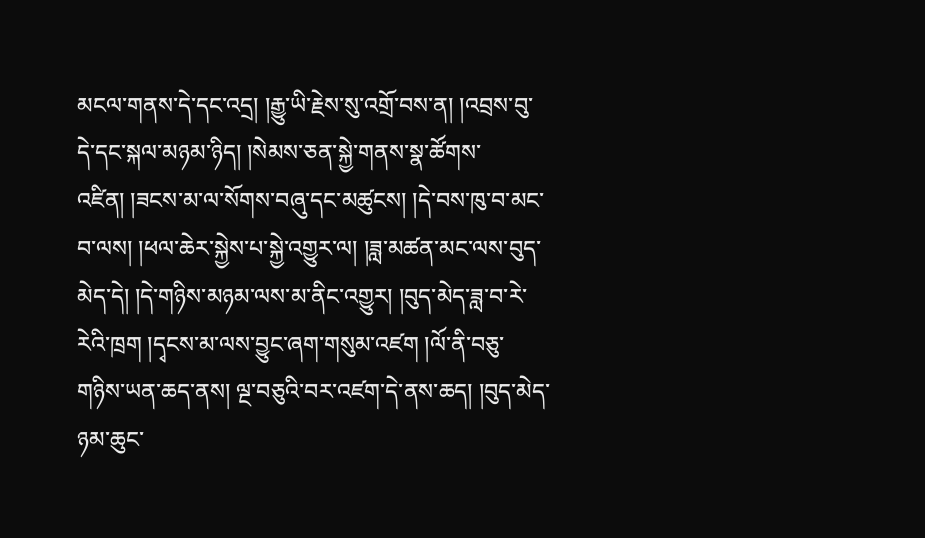མངལ་གནས་དེ་དང་འདྲ། །རྒྱུ་ཡི་རྗེས་སུ་འགྲོ་བས་ན། །འབྲས་བུ་དེ་དང་སྐལ་མཉམ་ཉིད། །སེམས་ཅན་སྐྱེ་གནས་སྣ་ཚོགས་འཛིན། །ཟངས་མ་ལ་སོགས་བཞུ་དང་མཚུངས། །དེ་བས་ཁུ་བ་མང་བ་ལས། །ཕལ་ཆེར་སྐྱེས་པ་སྐྱེ་འགྱུར་ལ། །ཟླ་མཚན་མང་ལས་བུད་མེད་དེ། །དེ་གཉིས་མཉམ་ལས་མ་ནིང་འགྱུར། །བུད་མེད་ཟླ་བ་རེ་རེའི་ཁྲག །དྭངས་མ་ལས་བྱུང་ཞག་གསུམ་འཛག །ལོ་ནི་བཅུ་གཉིས་ཡན་ཆད་ནས། ལྔ་བཅུའི་བར་འཛག་དེ་ནས་ཆད། །བུད་མེད་ཉམ་ཆུང་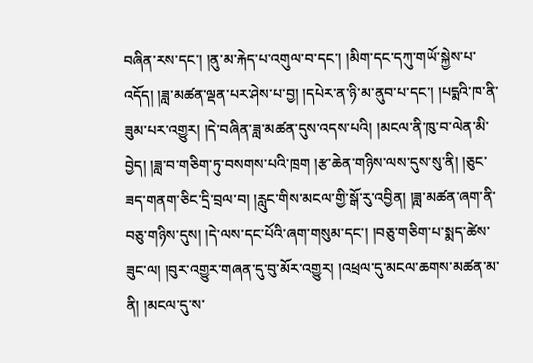བཞིན་རས་དང་། །ནུ་མ་རྐེད་པ་འགུལ་བ་དང་། །མིག་དང་དཀུ་གཡོ་སྐྱེས་པ་འདོད། །ཟླ་མཚན་ལྡན་པར་ཤེས་པ་བྱ། །དཔེར་ན་ཉི་མ་ནུབ་པ་དང་། །པདྨའི་ཁ་ནི་ཟུམ་པར་འགྱུར། །དེ་བཞིན་ཟླ་མཚན་དུས་འདས་པའི། །མངལ་ནི་ཁུ་བ་ལེན་མི་བྱེད། །ཟླ་བ་གཅིག་ཏུ་བསགས་པའི་ཁྲག །རྩ་ཆེན་གཉིས་ལས་དུས་སུ་ནི། །ཅུང་ཟད་གནག་ཅིང་དྲི་བྲལ་བ། །རླུང་གིས་མངལ་གྱི་སྒོ་རུ་འབྱིན། །ཟླ་མཚན་ཞག་ནི་བཅུ་གཉིས་དུས། །དེ་ལས་དང་པོའི་ཞག་གསུམ་དང་། །བཅུ་གཅིག་པ་སྨད་ཚེས་ཟུང་ལ། །བུར་འགྱུར་གཞན་དུ་བུ་མོར་འགྱུར། །འཕྲལ་དུ་མངལ་ཆགས་མཚན་མ་ནི། །མངལ་དུ་ས་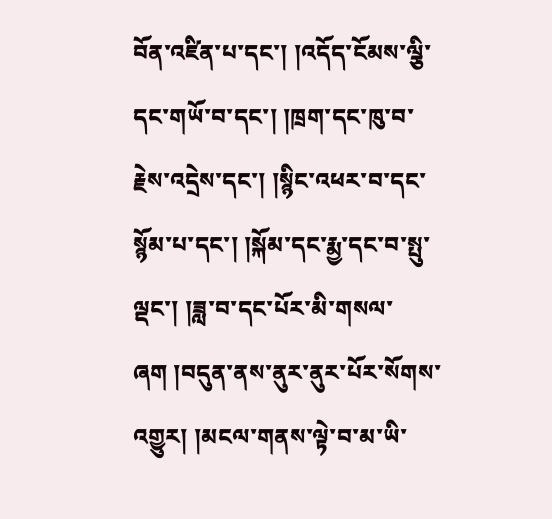བོན་འཛིན་པ་དང་། །འདོད་ངོམས་ལྕི་དང་གཡོ་བ་དང་། །ཁྲག་དང་ཁུ་བ་རྗེས་འདྲེས་དང་། །སྙིང་འཕར་བ་དང་སྙོམ་པ་དང་། །སྐོམ་དང་རྨྱ་དང་བ་སྤུ་ལྡང་། །ཟླ་བ་དང་པོར་མི་གསལ་ཞག །བདུན་ནས་ནུར་ནུར་པོར་སོགས་འགྱུར། །མངལ་གནས་ལྟེ་བ་མ་ཡི་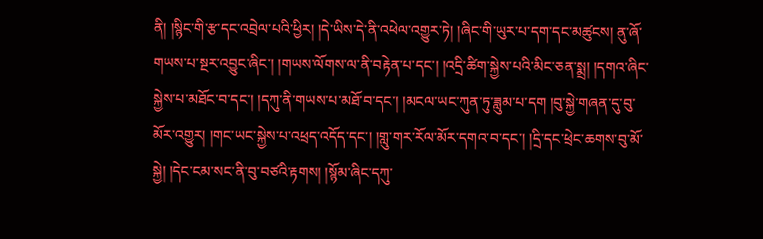ནི། །སྙིང་གི་རྩ་དང་འབྲེལ་པའི་ཕྱིར། །དེ་ཡིས་དེ་ནི་འཕེལ་འགྱུར་ཏེ། །ཞིང་གི་ཡུར་པ་དག་དང་མཚུངས། ནུ་ཞོ་གཡས་པ་སྔར་འབྱུང་ཞིང་། །གཡས་ལོགས་ལ་ནི་བརྟེན་པ་དང་། །འདྲི་ཚིག་སྐྱེས་པའི་མིང་ཅན་སྨྲ། །དགའ་ཞིང་སྐྱེས་པ་མཐོང་བ་དང་། །དཀུ་ནི་གཡས་པ་མཐོ་བ་དང་། །མངལ་ཡང་ཀུན་ཏུ་ཟླུམ་པ་དག །བུ་སྐྱེ་གཞན་དུ་བུ་མོར་འགྱུར། །གང་ཡང་སྐྱེས་པ་འཕྲད་འདོད་དང་། །གླུ་གར་རོལ་མོར་དགའ་བ་དང་། །དྲི་དང་ཕྲེང་ཆགས་བུ་མོ་སྐྱེ། །དེང་ངམ་སང་ནི་བུ་བཙའི་རྟགས། །སྙོམ་ཞིང་དཀུ་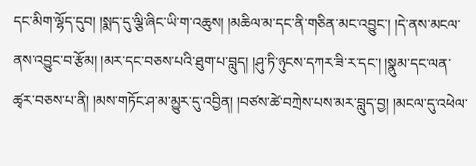དང་མིག་ལྷོད་དུབ། །སྨད་དུ་ལྕི་ཞིང་ཡི་ག་འཆུས། །མཆིལ་མ་དང་ནི་གཅིན་མང་འབྱུང་། །དེ་ནས་མངལ་ནས་འབྱུང་བ་རྩོམ། །མར་དང་བཅས་པའི་ཐུག་པ་བླུད། །ཤུ་ཏི་ཉུངས་དཀར་ཟི་ར་དང་། །སྣུམ་དང་ལན་ཚྭར་བཅས་པ་ནི། །མས་གཏོང་ཤ་མ་མྱུར་དུ་འབྱིན། །བཙས་ཚེ་བཀྲེས་པས་མར་བླུད་བྱ། །མངལ་དུ་འཕེལ་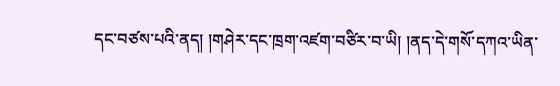དང་བཙས་པའི་ནད། །གཤེར་དང་ཁྲག་འཛག་བཙིར་བ་ཡི། །ནད་དེ་གསོ་དཀའ་ཡིན་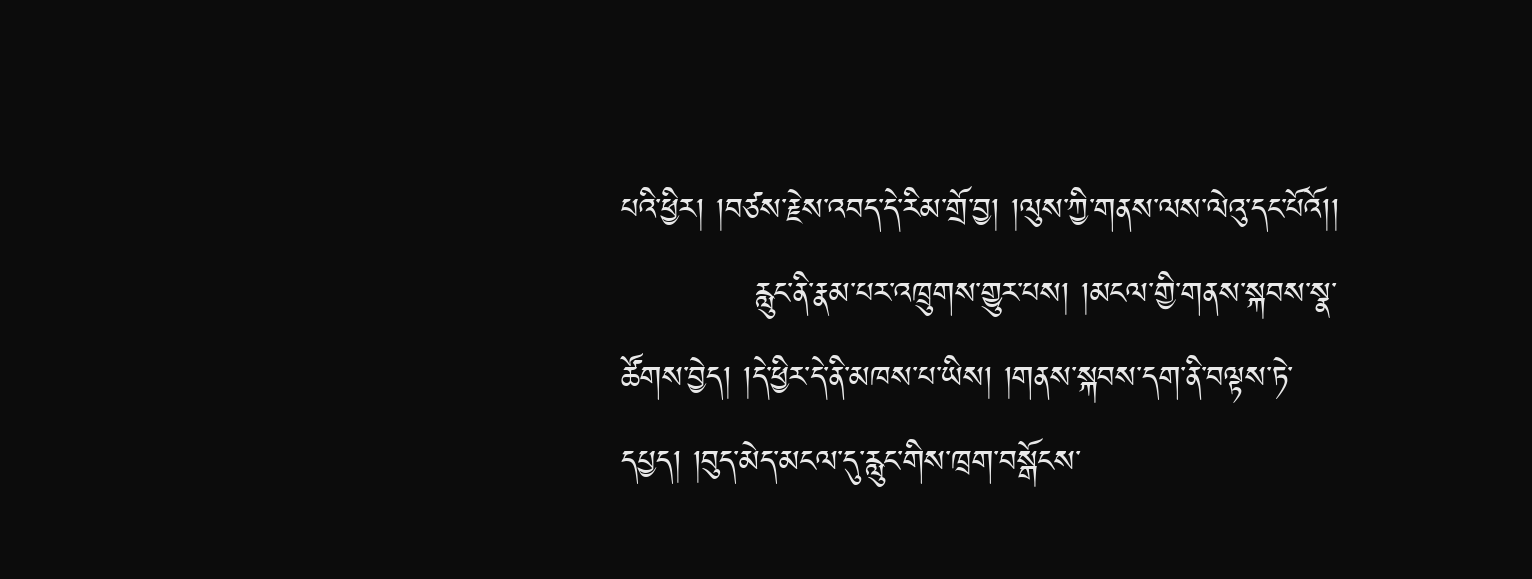པའི་ཕྱིར། །བཙས་རྗེས་འབད་དེ་རིམ་གྲོ་བྱ། །ལུས་ཀྱི་གནས་ལས་ལེའུ་དང་པོའོ།།
            རླུང་ནི་རྣམ་པར་འཁྲུགས་གྱུར་པས། །མངལ་གྱི་གནས་སྐབས་སྣ་ཚོགས་བྱེད། །དེ་ཕྱིར་དེ་ནི་མཁས་པ་ཡིས། །གནས་སྐབས་དག་ནི་བལྟས་ཏེ་དཔྱད། །བུད་མེད་མངལ་དུ་རླུང་གིས་ཁྲག་བསྒོངས་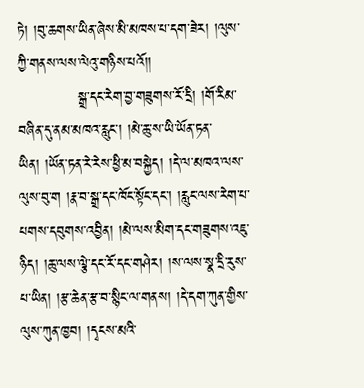ཏེ། །བུ་ཆགས་ཡིན་ཞེས་མི་མཁས་པ་དག་ཟེར། །ལུས་ཀྱི་གནས་ལས་ལེའུ་གཉིས་པའོ།།
            སྒྲ་དང་རེག་བྱ་གཟུགས་རོ་དྲི། །གོ་རིམ་བཞིན་དུ་ནམ་མཁའ་རླུང་། །མེ་ཆུ་ས་ཡི་ཡོན་ཏན་ཡིན། །ཡོན་ཏན་རེ་རེས་ཕྱི་མ་བསྐྱེད། །དེ་ལ་མཁའ་ལས་ལུས་བུ་ག །རྣ་བ་སྒྲ་དང་ཁོང་སྟོང་དང་། །རླུང་ལས་རེག་པ་པགས་དབུགས་འབྱིན། །མེ་ལས་མིག་དང་གཟུགས་འཇུ་ཉིད། །ཆུ་ལས་ལྕེ་དང་རོ་དང་གཤེར། །ས་ལས་སྣ་དྲི་རུས་པ་ཡིན། །རྩ་ཆེན་རྩ་བ་སྙིང་ལ་གནས། །དེ་དག་ཀུན་གྱིས་ལུས་ཀུན་ཁྱབ། །དྭངས་མའི་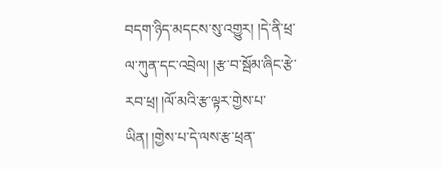བདག་ཉིད་མདངས་སུ་འགྱུར། །དེ་ནི་ཕྲ་ལ་ཀུན་དང་འབྲེལ། །རྩ་བ་སྦོམ་ཞིང་རྩེ་རབ་ཕྲ། །ལོ་མའི་རྩ་ལྟར་གྱེས་པ་ཡིན། །གྱེས་པ་དེ་ལས་རྩ་ཕྲན་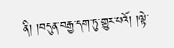ནི། །བདུན་བརྒྱ་དག་ཏུ་གྱུར་པའོ། །ལྟེ་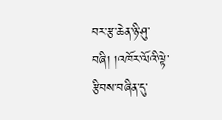བར་རྩ་ཆེན་ཉི་ཤུ་བཞི། །འཁོར་ལོའི་ལྟེ་རྩིབས་བཞིན་དུ་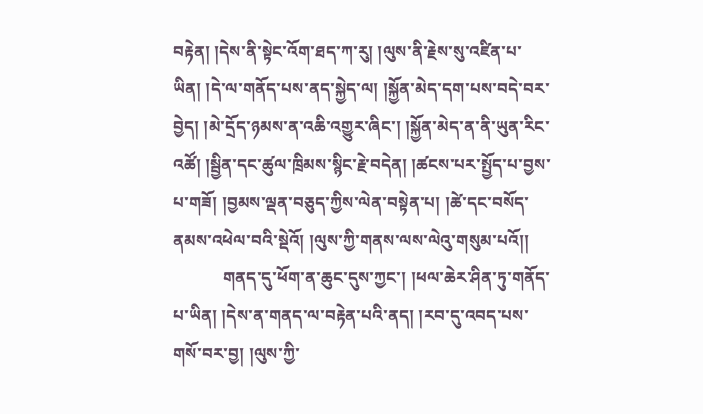བརྟེན། །དེས་ནི་སྟེང་འོག་ཐད་ཀ་རུ། །ལུས་ནི་རྗེས་སུ་འཛིན་པ་ཡིན། །དེ་ལ་གནོད་པས་ནད་སྐྱེད་ལ། །སྐྱོན་མེད་དག་པས་བདེ་བར་བྱེད། །མེ་དྲོད་ཉམས་ན་འཆི་འགྱུར་ཞིང་། །སྐྱོན་མེད་ན་ནི་ཡུན་རིང་འཚོ། །སྦྱིན་དང་ཚུལ་ཁྲིམས་སྙིང་རྗེ་བདེན། །ཚངས་པར་སྤྱོད་པ་བྱས་པ་གཟོ། །བྱམས་ལྡན་བཅུད་ཀྱིས་ལེན་བསྟེན་པ། །ཚེ་དང་བསོད་ནམས་འཕེལ་བའི་སྡེའོ། །ལུས་ཀྱི་གནས་ལས་ལེའུ་གསུམ་པའོ།།
            གནད་དུ་ཕོག་ན་ཆུང་དུས་ཀྱང་། །ཕལ་ཆེར་ཤིན་ཏུ་གནོད་པ་ཡིན། །དེས་ན་གནད་ལ་བརྟེན་པའི་ནད། །རབ་དུ་འབད་པས་གསོ་བར་བྱ། །ལུས་ཀྱི་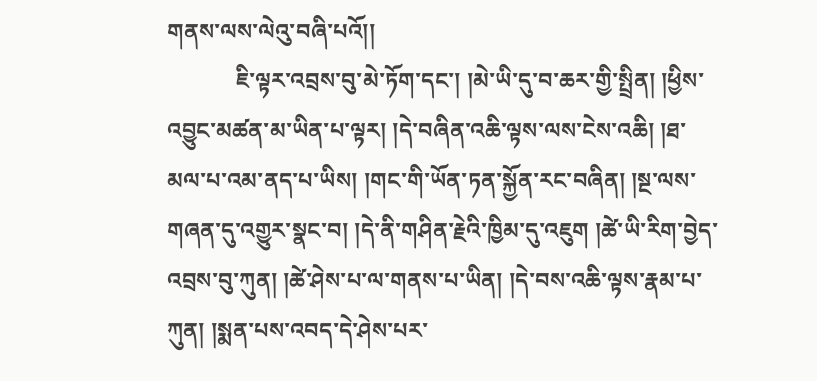གནས་ལས་ལེའུ་བཞི་པའོ།།
            ཇི་ལྟར་འབྲས་བུ་མེ་ཏོག་དང་། །མེ་ཡི་དུ་བ་ཆར་གྱི་སྤྲིན། །ཕྱིས་འབྱུང་མཚན་མ་ཡིན་པ་ལྟར། །དེ་བཞིན་འཆི་ལྟས་ལས་ངེས་འཆི། །ཐ་མལ་པ་འམ་ནད་པ་ཡིས། །གང་གི་ཡོན་ཏན་སྐྱོན་རང་བཞིན། །སྔ་ལས་གཞན་དུ་འགྱུར་སྣང་བ། །དེ་ནི་གཤིན་རྗེའི་ཁྱིམ་དུ་འཇུག །ཚེ་ཡི་རིག་བྱེད་འབྲས་བུ་ཀུན། །ཚེ་ཤེས་པ་ལ་གནས་པ་ཡིན། །དེ་བས་འཆི་ལྟས་རྣམ་པ་ཀུན། །སྨན་པས་འབད་དེ་ཤེས་པར་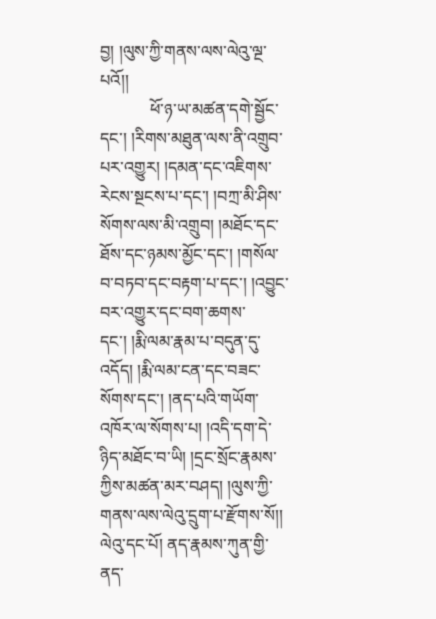བྱ། །ལུས་ཀྱི་གནས་ལས་ལེའུ་ལྔ་པའོ།།
            ཕོ་ཉ་ཡ་མཚན་དགེ་སྦྱོང་དང་། །རིགས་མཐུན་ལས་ནི་འགྲུབ་པར་འགྱུར། །དམན་དང་འཇིགས་རེངས་སྔངས་པ་དང་། །བཀྲ་མི་ཤིས་སོགས་ལས་མི་འགྲུབ། །མཐོང་དང་ཐོས་དང་ཉམས་མྱོང་དང་། །གསོལ་བ་བཏབ་དང་བརྟག་པ་དང་། །འབྱུང་བར་འགྱུར་དང་བག་ཆགས་དང་། །རྨི་ལམ་རྣམ་པ་བདུན་དུ་འདོད། །རྨི་ལམ་ངན་དང་བཟང་སོགས་དང་། །ནད་པའི་གཡོག་འཁོར་ལ་སོགས་པ། །འདི་དག་དེ་ཉིད་མཐོང་བ་ཡི། །དྲང་སྲོང་རྣམས་ཀྱིས་མཚན་མར་བཤད། །ལུས་ཀྱི་གནས་ལས་ལེའུ་དྲུག་པ་རྫོགས་སོ།།
ལེའུ་དང་པོ། ནད་རྣམས་ཀུན་གྱི་ནད་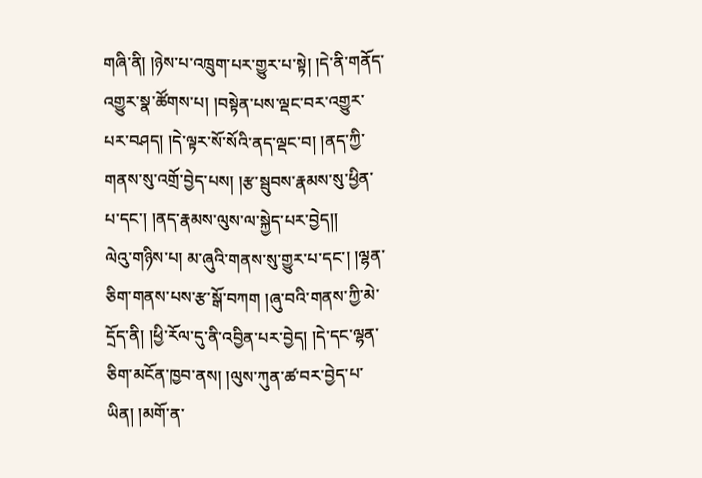གཞི་ནི། །ཉེས་པ་འཁྲུག་པར་གྱུར་པ་སྟེ། །དེ་ནི་གནོད་འགྱུར་སྣ་ཚོགས་པ། །བསྟེན་པས་ལྡང་བར་འགྱུར་པར་བཤད། །དེ་ལྟར་སོ་སོའི་ནད་ལྡང་བ། །ནད་ཀྱི་གནས་སུ་འགྲོ་བྱེད་པས། །རྩ་སྦུབས་རྣམས་སུ་ཕྱིན་པ་དང་། །ནད་རྣམས་ལུས་ལ་སྐྱེད་པར་བྱེད།།
ལེའུ་གཉིས་པ། མ་ཞུའི་གནས་སུ་གྱུར་པ་དང་། །ལྷན་ཅིག་གནས་པས་རྩ་སྒོ་བཀག །ཞུ་བའི་གནས་ཀྱི་མེ་དྲོད་ནི། །ཕྱི་རོལ་དུ་ནི་འབྱིན་པར་བྱེད། །དེ་དང་ལྷན་ཅིག་མངོན་ཁྱབ་ནས། །ལུས་ཀུན་ཚ་བར་བྱེད་པ་ཡིན། །མགོ་ན་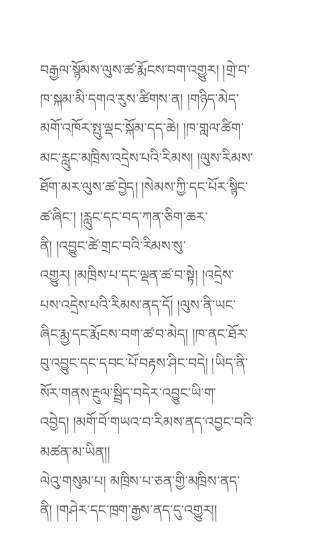བརྒྱལ་སྙོམས་ལུས་ཚ་རྨོངས་བག་འགྱུར། །གྲེ་བ་ཁ་སྐམ་མི་དགའ་རུས་ཚིགས་ན། །གཉིད་མེད་མགོ་འཁོར་སྤུ་ལྡང་སྐོམ་དད་ཆེ། །ཁ་གླལ་ཚིག་མང་རླུང་མཁྲིས་འདྲེས་པའི་རིམས། །ལུས་རིམས་ཐོག་མར་ལུས་ཚ་བྱེད། །སེམས་ཀྱི་དང་པོར་སྙིང་ཚ་ཞིང་། །རླུང་དང་བད་ཀན་ཅིག་ཆར་ནི། །འབྱུང་ཚེ་གྲང་བའི་རིམས་སུ་འགྱུར། །མཁྲིས་པ་དང་ལྡན་ཚ་བ་སྟེ། །འདྲེས་པས་འདྲེས་པའི་རིམས་ནད་དོ། །ལུས་ནི་ཡང་ཞིང་རྨྱ་དང་རྨོངས་བག་ཚ་བ་མེད། །ཁ་ནང་ཐོར་བུ་འབྱུང་དང་དབང་པོ་བརྟས་ཤིང་བདེ། །ཡིད་ནི་སོར་གནས་རྔུལ་སྦྲིད་བདེར་འབྱུང་ཡི་ག་འབྱེད། །མགོ་བོ་གཡའ་བ་རིམས་ནད་འབྱང་བའི་མཚན་མ་ཡིན།།
ལེའུ་གསུམ་པ། མཁྲིས་པ་ཅན་གྱི་མཁྲིས་ནད་ནི། །གཤེར་དང་ཁྲག་རྒྱས་ནད་དུ་འགྱུར།།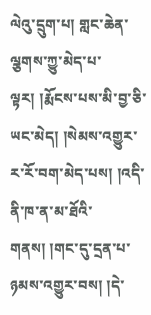ལེའུ་དྲུག་པ། གླང་ཆེན་ལྕགས་ཀྱུ་མེད་པ་ལྟར། །རྨོངས་པས་མི་བྱ་ཅི་ཡང་མེད། །སེམས་འགྱུར་ར་རོ་བག་མེད་པས། །འདི་ནི་ཁ་ན་མ་ཐོའི་གནས། །གང་དུ་དྲན་པ་ཉམས་འགྱུར་བས། །དེ་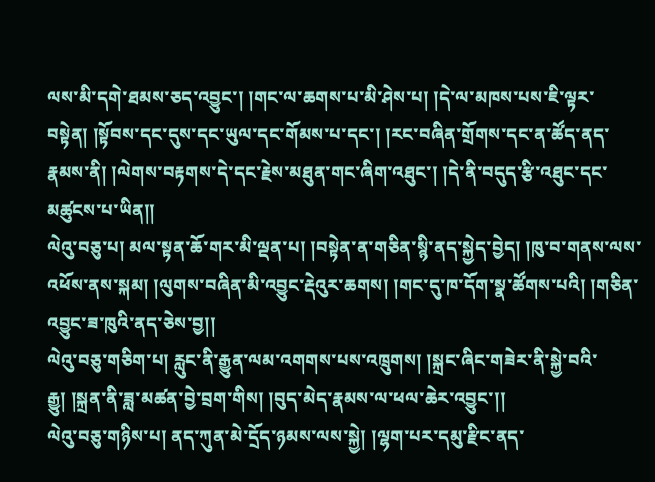ལས་མི་དགེ་ཐམས་ཅད་འབྱུང་། །གང་ལ་ཆགས་པ་མི་ཤེས་པ། །དེ་ལ་མཁས་པས་ཇི་ལྟར་བསྟེན། །སྟོབས་དང་དུས་དང་ཡུལ་དང་གོམས་པ་དང་། །རང་བཞིན་གྲོགས་དང་ན་ཚོད་ནད་རྣམས་ནི། །ལེགས་བརྟགས་དེ་དང་རྗེས་མཐུན་གང་ཞིག་འཐུང་། །དེ་ནི་བདུད་རྩི་འཐུང་དང་མཚུངས་པ་ཡིན།།
ལེའུ་བཅུ་པ། མལ་སྟན་ཆོ་གར་མི་ལྡན་པ། །བསྟེན་ན་གཅིན་སྙི་ནད་སྐྱེད་བྱེད། །ཁུ་བ་གནས་ལས་འཕོས་ནས་སྐམ། །ལུགས་བཞིན་མི་འབྱུང་རྡེའུར་ཆགས། །གང་དུ་ཁ་དོག་སྣ་ཚོགས་པའི། །གཅིན་འབྱུང་ཟ་ཁུའི་ནད་ཅེས་བྱ།།
ལེའུ་བཅུ་གཅིག་པ། རླུང་ནི་རྒྱུན་ལམ་འགགས་པས་འཁྲུགས། །སྐྲང་ཞིང་གཟེར་ནི་སྐྱེ་བའི་རྒྱུ། །སྐྲན་ནི་ཟླ་མཚན་བྱེ་བྲག་གིས། །བུད་མེད་རྣམས་ལ་ཕལ་ཆེར་འབྱུང་།།
ལེའུ་བཅུ་གཉིས་པ། ནད་ཀུན་མེ་དྲོད་ཉམས་ལས་སྐྱེ། །ལྷག་པར་དམུ་རྫིང་ནད་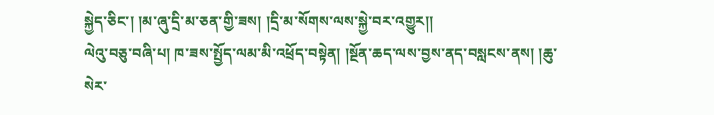སྐྱེད་ཅིང་། །མ་ཞུ་དྲི་མ་ཅན་གྱི་ཟས། །དྲི་མ་སོགས་ལས་སྐྱེ་བར་འགྱུར།།
ལེའུ་བཅུ་བཞི་པ། ཁ་ཟས་སྤྱོད་ལམ་མི་འཕྲོད་བསྟེན། །སྔོན་ཆད་ལས་བྱས་ནད་བསླངས་ནས། །ཆུ་སེར་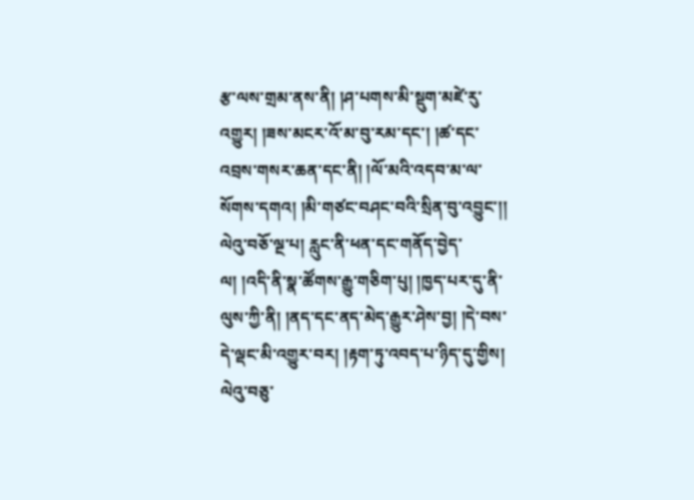རྩ་ལས་གྲམ་ནས་ནི། །ཤ་པགས་མི་སྡུག་མཛེ་རུ་འགྱུར། །ཟས་མངར་འོ་མ་བུ་རམ་དང་། །ཚ་དང་འབྲས་གསར་ཆན་དང་ནི། །ལོ་མའི་འདབ་མ་ལ་སོགས་དགའ། །མི་གཙང་བཤང་བའི་སྲིན་བུ་འབྱུང་།།
ལེའུ་བཅོ་ལྔ་པ། རླུང་ནི་ཕན་དང་གནོད་བྱེད་ལ། །འདི་ནི་སྣ་ཚོགས་རྒྱུ་གཅིག་པུ། །ཁྱད་པར་དུ་ནི་ལུས་ཀྱི་ནི། །ནད་དང་ནད་མེད་རྒྱུར་ཤེས་བྱ། །དེ་བས་དེ་ལྡང་མི་འགྱུར་བར། །རྟག་ཏུ་འབད་པ་ཉིད་དུ་གྱིས།
ལེའུ་བཅུ་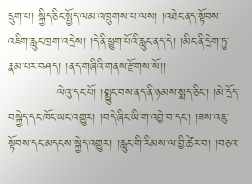དྲུག་པ། སྐྱིད་ཅིང་སྤྱོད་ལམ་འཁྲུགས་པ་ལས། །འཐེང་ནད་སྟོབས་འཇིག་རླུང་ཁྲག་འདྲེས། །དེ་ནི་ཕྱུག་པོའི་རླུང་ནད་དེ། །མིང་ནི་དྲེག་ཏུ་རྣམ་པར་བཤད། །ནད་གཞིའི་གནས་རྫོགས་སོ།།
            ལེའུ་དང་པོ། །སྨྱུང་བས་ནད་ནི་ཉམས་སྨད་ཅིང་། །མེ་དྲོད་བསྐྱེད་དང་ཁོང་ཡང་འགྱུར། །བདེ་ཞིང་ཡི་ག་འབྱེ་བ་དང་། །ཟས་འཇུ་སྟོབས་དང་མདངས་སྐྱེད་འགྱུར། །རླུང་གི་རིམས་ལ་བྱི་ཚེར་བ། །བཅའ་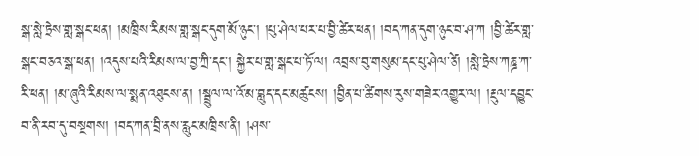སྒ་སླེ་ཏྲེས་གླ་སྒང་ཕན། །མཁྲིས་རིམས་གླ་སྒང་དུག་མོ་ཉུང་། །པུ་ཤེལ་པར་པ་བྱི་ཚེར་ཕན། །བད་ཀན་དུག་ཉུང་བ་ཤ་ཀ །བྱི་ཚེར་གླ་སྒང་བཅའ་སྒ་ཕན། །འདུས་པའི་རིམས་ལ་བྱ་ཀྲི་དང་། སྐྱེར་པ་གླ་སྒང་པ་ཏོ་ལ། འབྲས་བུ་གསུམ་དང་པུ་ཤེལ་ཙེ། །སླེ་ཏྲེས་ཀཎྜ་ཀ་རི་ཕན། །མ་ཞུའི་རིམས་ལ་སྨན་འཐུངས་ན། །སྦྲུལ་ལ་འོ་མ་བླུད་དང་མཚུངས། །བྱིན་པ་ཚིགས་རུས་གཟེར་འགྱུར་ལ། །རྔུལ་དབྱུང་བ་ནི་རབ་དུ་བསྔགས། །བད་ཀན་བྲི་ནས་རླུང་མཁྲིས་ནི། །ཤས་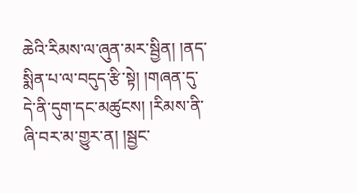ཆེའི་རིམས་ལ་ཞུན་མར་སྦྱིན། །ནད་སྨིན་པ་ལ་བདུད་རྩི་སྟེ། །གཞན་དུ་དེ་ནི་དུག་དང་མཚུངས། །རིམས་ནི་ཞི་བར་མ་གྱུར་ན། །སྦྱང་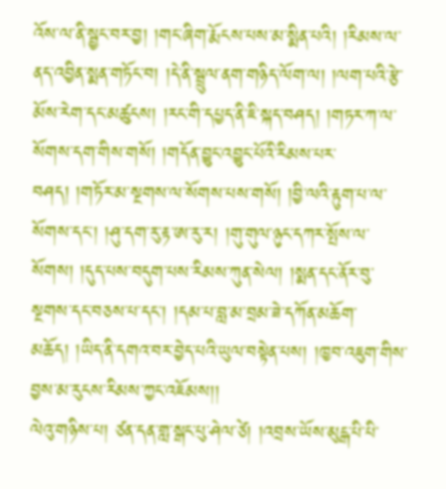འོས་ལ་ནི་སྦྱང་བར་བྱ། །གང་ཞིག་རྨོངས་པས་མ་སྨིན་པའི། །རིམས་ལ་ནད་འབྱིན་སྨན་གཏོང་བ། །དེ་ནི་སྦྲུལ་ནག་གཉིད་ལོག་ལ། །ལག་པའི་རྩེ་མོས་རེག་དང་མཚུངས། །རང་གི་དཔྱད་ནི་ཇི་སྐད་བཤད། །གཏར་ཀ་ལ་སོགས་དག་གིས་གསོ། །གདོན་བྱུང་འབྱུང་པོའི་རིམས་པར་བཤད། །གཏོར་མ་སྔགས་ལ་སོགས་པས་གསོ། །བྱི་ལའི་རྟུག་པ་ལ་སོགས་དང་། །ཤུ་དག་རུ་རྟ་ཨ་རུ་ར། །གུ་གུལ་ཉུང་དཀར་སྤོས་ལ་སོགས། །དུད་པས་བདུག་པས་རིམས་ཀུན་སེལ། །སྨན་དང་ནོར་བུ་སྔགས་དང་བཅས་པ་དང་། །དམ་པ་བླ་མ་བྲམ་ཟེ་དཀོན་མཆོག་མཆོད། །ཡིད་ནི་དགའ་བར་བྱེད་པའི་ཡུལ་བསྟེན་པས། །ཁྱབ་འཇུག་གིས་བྱས་མ་རུངས་རིམས་ཀྱང་འཇོམས།།
ལེའུ་གཉིས་པ། ཙན་དན་གླ་སྒང་པུ་ཤེལ་ཙེ། །འབྲས་ཡོས་མུངྒ་པི་པི་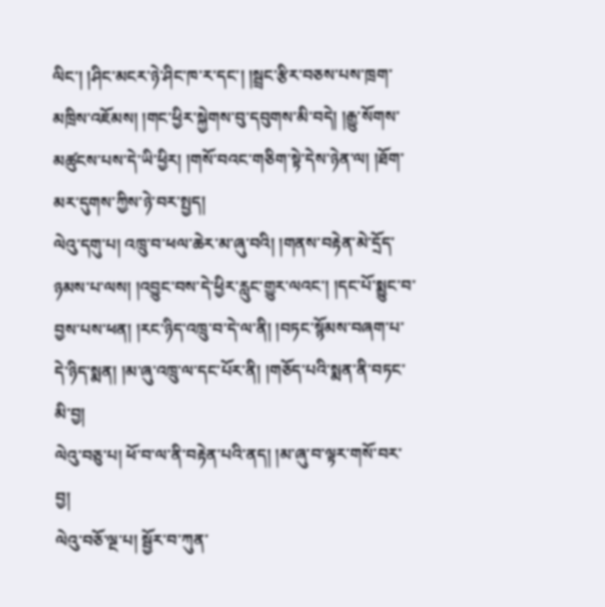ལིང་། །ཤིང་མངར་ཉེ་ཤིང་ཁ་ར་དང་། །སྦྲང་རྩིར་བཅས་པས་ཁྲག་མཁྲིས་འཇོམས། །གང་ཕྱིར་སྐྱེགས་བུ་དབུགས་མི་བདེ། །རྒྱུ་སོགས་མཚུངས་པས་དེ་ཡི་ཕྱིར། །གསོ་བའང་གཅིག་སྟེ་དེས་ཉེན་ལ། །ཐོག་མར་དུགས་ཀྱིས་ཉེ་བར་སྤྱད།
ལེའུ་དགུ་པ། འཁྲུ་བ་ཕལ་ཆེར་མ་ཞུ་བའི། །གནས་བརྟེན་མེ་དྲོད་ཉམས་པ་ལས། །འབྱུང་བས་དེ་ཕྱིར་རླུང་གྱུར་ལའང་། །དང་པོ་སྨྱུང་བ་བྱས་པས་ཕན། །རང་ཉིད་འཁྲུ་བ་དེ་ལ་ནི། །བཏང་སྙོམས་བཞག་པ་དེ་ཉིད་སྨན། །མ་ཞུ་འཁྲུ་ལ་དང་པོར་ནི། །གཅོད་པའི་སྨན་ནི་བཏང་མི་བྱ།
ལེའུ་བཅུ་པ། ཕོ་བ་ལ་ནི་བརྟེན་པའི་ནད། །མ་ཞུ་བ་ལྟར་གསོ་བར་བྱ།
ལེའུ་བཅོ་ལྔ་པ། སྦྱོར་བ་ཀུན་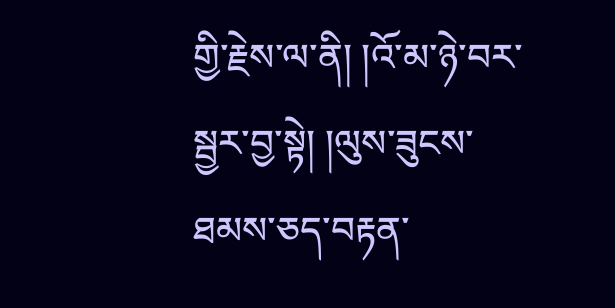གྱི་རྗེས་ལ་ནི། །འོ་མ་ཉེ་བར་སྦྱར་བྱ་སྟེ། །ལུས་ཟུངས་ཐམས་ཅད་བརྟན་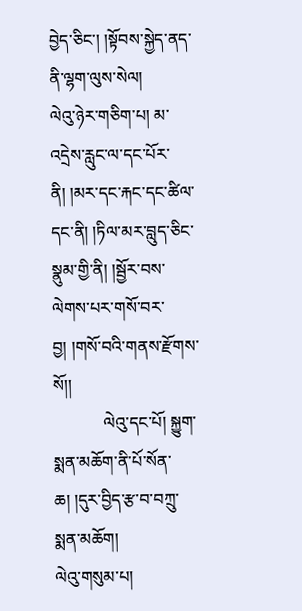བྱེད་ཅིང་། །སྟོབས་སྐྱེད་ནད་ནི་ལྷག་ལུས་སེལ།
ལེའུ་ཉེར་གཅིག་པ། མ་འདྲེས་རླུང་ལ་དང་པོར་ནི། །མར་དང་རྐང་དང་ཚིལ་དང་ནི། །ཏིལ་མར་བླུད་ཅིང་སྣུམ་གྱི་ནི། །སྦྱོར་བས་ལེགས་པར་གསོ་བར་བྱ། །གསོ་བའི་གནས་རྫོགས་སོ།།
            ལེའུ་དང་པོ། སྐྱུག་སྨན་མཆོག་ནི་པོ་སོན་ཆ། །དུར་བྱིད་རྩ་བ་བཀྲུ་སྨན་མཆོག།
ལེའུ་གསུམ་པ།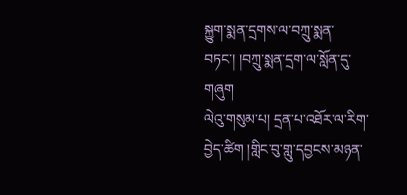སྐྱུག་སྨན་དྲགས་ལ་བཀྲུ་སྨན་བཏང་། །བཀྲུ་སྨན་དྲག་ལ་སློན་དུ་གཞུག
ལེའུ་གསུམ་པ། དྲན་པ་འཐོར་ལ་རིག་བྱེད་ཚིག །གླིང་བུ་གླུ་དབྱངས་མཉན་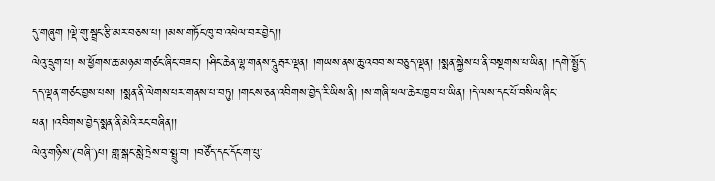དུ་གཞུག །ལྡེ་གུ་སྦྲང་རྩི་མར་བཅས་པ། །མས་གཏོང་ཁུ་བ་འཕེལ་བར་བྱེད།།
ལེའུ་དྲུག་པ། ས་ཕྱོགས་ཆ་མཉམ་གཙང་ཞིང་བཟང་། །ཤིང་ཆེན་ལྷ་གནས་དཱུརྦར་ལྡན། །གཡས་ནས་ཆུ་འབབ་ས་བཅུད་ལྡན། །སྨན་སྐྱེས་པ་ནི་བསྔགས་པ་ཡིན། །དགེ་སྤྱོད་དད་ལྡན་གཙང་བྱས་པས། །སྨན་ནི་ལེགས་པར་གནས་པ་བཏུ། །གངས་ཅན་འབིགས་བྱེད་རི་ཡིས་ནི། །ས་གཞི་ཕལ་ཆེར་ཁྱབ་པ་ཡིན། །དེ་ལས་དང་པོ་བསིལ་ཞིང་ཕན། །འབིགས་བྱེད་སྨན་ནི་མེའི་རང་བཞིན།།
ལེའུ་གཉིས་(བཞི་)པ། གླ་སྒང་སླེ་ཏྲེས་བ་སྤྲུ་བ། །བཙོད་དང་དོང་ག་པུ་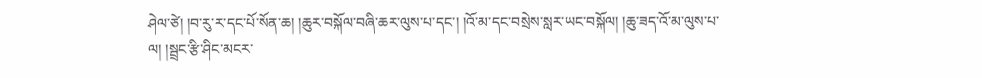ཤེལ་ཙེ། །བ་རུ་ར་དང་པོ་སོན་ཆ། །ཆུར་བསྐོལ་བཞི་ཆར་ལུས་པ་དང་། །འོ་མ་དང་བསྲེས་སླར་ཡང་བསྐོལ། །ཆུ་ཟད་འོ་མ་ལུས་པ་ལ། །སྦྲང་རྩི་ཤིང་མངར་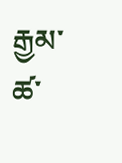རྒྱམ་ཚ་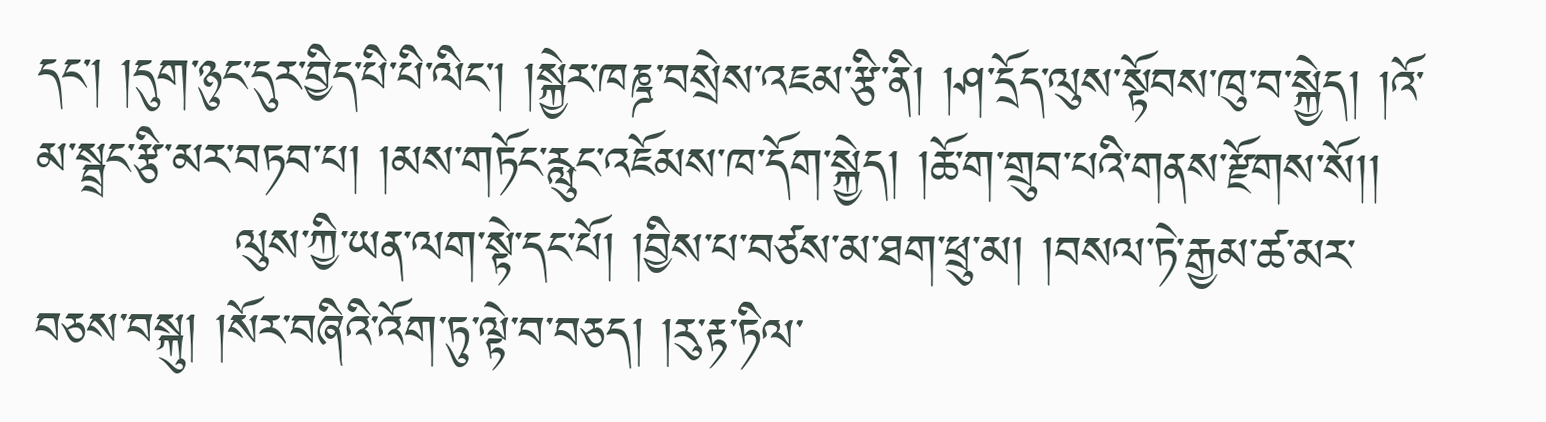དང་། །དུག་ཉུང་དུར་བྱིད་པི་པི་ལིང་། །སྐྱེར་ཁཎྜ་བསྲེས་འཇམ་རྩི་ནི། །ཤ་དྲོད་ལུས་སྟོབས་ཁུ་བ་སྐྱེད། །འོ་མ་སྦྲང་རྩི་མར་བཏབ་པ། །མས་གཏོང་རླུང་འཇོམས་ཁ་དོག་སྐྱེད། །ཆོ་ག་གྲུབ་པའི་གནས་རྫོགས་སོ།།
            ལུས་ཀྱི་ཡན་ལག་སྟེ་དང་པོ། །བྱིས་པ་བཙས་མ་ཐག་ཕྲུ་མ། །བསལ་ཏེ་རྒྱམ་ཚ་མར་བཅས་བསྐུ། །སོར་བཞིའི་འོག་ཏུ་ལྟེ་བ་བཅད། །རུ་རྟ་ཏིལ་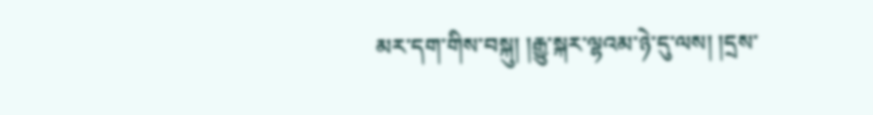མར་དག་གིས་བསྐུ། །རྒྱུ་སྐར་ལྷའམ་ཉེ་དུ་ལས། །དྲས་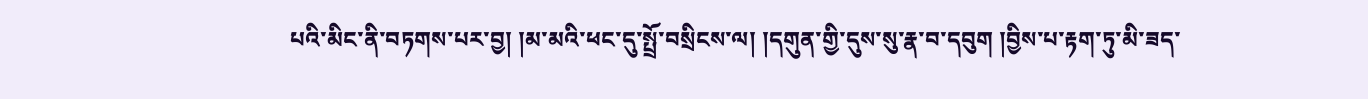པའི་མིང་ནི་བཏགས་པར་བྱ། །མ་མའི་ཕང་དུ་སྤྲོ་བསྲིངས་ལ། །དགུན་གྱི་དུས་སུ་རྣ་བ་དབུག །བྱིས་པ་རྟག་ཏུ་མི་ཟད་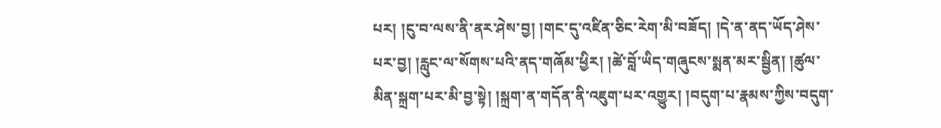པར། །ངུ་བ་ལས་ནི་ནར་ཤེས་བྱ། །གང་དུ་འཛིན་ཅིང་རེག་མི་བཟོད། །དེ་ན་ནད་ཡོད་ཤེས་པར་བྱ། །རླུང་ལ་སོགས་པའི་ནད་གཞོམ་ཕྱིར། །ཚེ་བློ་ཡིད་གཞུངས་སྨན་མར་སྦྱིན། །ཚུལ་མིན་སྐྲག་པར་མི་བྱ་སྟེ། །སྐྲག་ན་གདོན་ནི་འཇུག་པར་འགྱུར། །བདུག་པ་རྣམས་ཀྱིས་བདུག་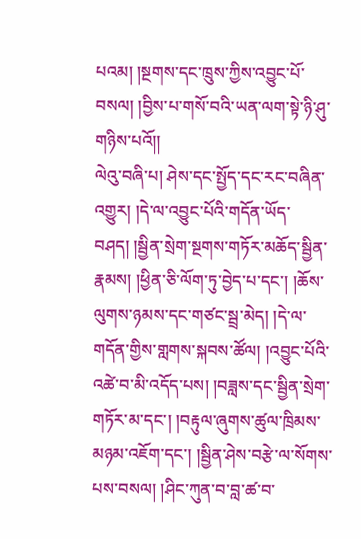པའམ། །སྔགས་དང་ཁྲུས་ཀྱིས་འབྱུང་པོ་བསལ། །བྱིས་པ་གསོ་བའི་ཡན་ལག་སྟེ་ཉི་ཤུ་གཉིས་པའོ།།
ལེའུ་བཞི་པ། ཤེས་དང་སྤྱོད་དང་རང་བཞིན་འགྱུར། །དེ་ལ་འབྱུང་པོའི་གདོན་ཡོད་བཤད། །སྦྱིན་སྲེག་སྔགས་གཏོར་མཆོད་སྦྱིན་རྣམས། །ཕྱིན་ཅི་ལོག་ཏུ་བྱེད་པ་དང་། །ཆོས་ལུགས་ཉམས་དང་གཙང་སྦྲ་མེད། །དེ་ལ་གདོན་གྱིས་གླགས་སྐབས་ཚོལ། །འབྱུང་པོའི་འཚེ་བ་མི་འདོད་པས། །བཟླས་དང་སྦྱིན་སྲེག་གཏོར་མ་དང་། །བརྟུལ་ཞུགས་ཚུལ་ཁྲིམས་མཉམ་འཇོག་དང་། །སྦྱིན་ཤེས་བརྩེ་ལ་སོགས་པས་བསལ། །ཤིང་ཀུན་བ་བླ་ཚ་བ་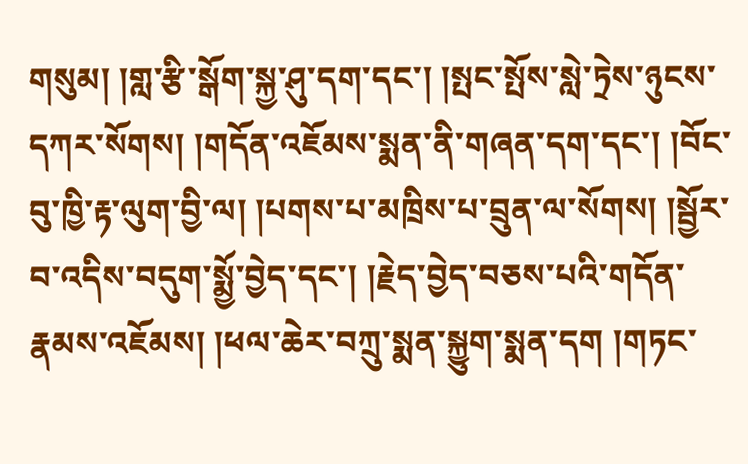གསུམ། །གླ་རྩི་སྒོག་སྐྱ་ཤུ་དག་དང་། །སྤང་སྤོས་སླེ་ཏྲེས་ཉུངས་དཀར་སོགས། །གདོན་འཇོམས་སྨན་ནི་གཞན་དག་དང་། །བོང་བུ་ཁྱི་རྟ་ལུག་བྱི་ལ། །པགས་པ་མཁྲིས་པ་བྲུན་ལ་སོགས། །སྦྱོར་བ་འདིས་བདུག་སྨྱོ་བྱེད་དང་། །རྗེད་བྱེད་བཅས་པའི་གདོན་རྣམས་འཇོམས། །ཕལ་ཆེར་བཀྲུ་སྨན་སྐྱུག་སྨན་དག །གཏང་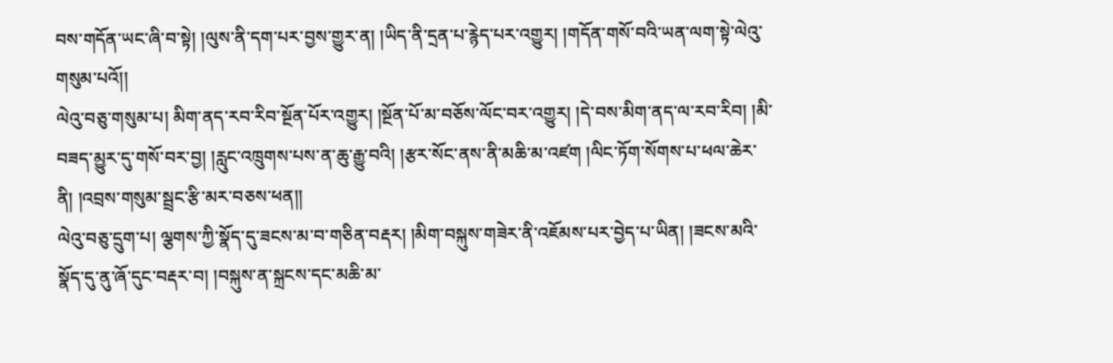བས་གདོན་ཡང་ཞི་བ་སྟེ། །ལུས་ནི་དག་པར་བྱས་གྱུར་ན། །ཡིད་ནི་དྲན་པ་རྙེད་པར་འགྱུར། །གདོན་གསོ་བའི་ཡན་ལག་སྟེ་ལེའུ་གསུམ་པའོ།།
ལེའུ་བཅུ་གསུམ་པ། མིག་ནད་རབ་རིབ་སྔོན་པོར་འགྱུར། །སྔོན་པོ་མ་བཅོས་ལོང་བར་འགྱུར། །དེ་བས་མིག་ནད་ལ་རབ་རིབ། །མི་བཟད་མྱུར་དུ་གསོ་བར་བྱ། །རླུང་འཁྲུགས་པས་ན་ཆུ་རྒྱུ་བའི། །རྩར་སོང་ནས་ནི་མཆི་མ་འཛག །ལིང་ཏོག་སོགས་པ་ཕལ་ཆེར་ནི། །འབྲས་གསུམ་སྦྲང་རྩི་མར་བཅས་ཕན།།
ལེའུ་བཅུ་དྲུག་པ། ལྕགས་ཀྱི་སྣོད་དུ་ཟངས་མ་བ་གཅིན་བརྡར། །མིག་བསྐུས་གཟེར་ནི་འཇོམས་པར་བྱེད་པ་ཡིན། །ཟངས་མའི་སྣོད་དུ་ནུ་ཞོ་དུང་བརྡར་བ། །བསྐུས་ན་སྐྲངས་དང་མཆི་མ་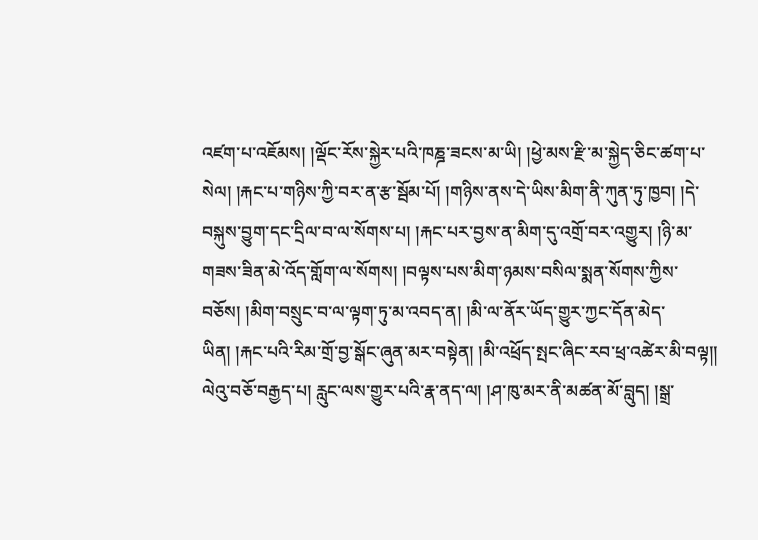འཛག་པ་འཇོམས། །ལྡོང་རོས་སྐྱེར་པའི་ཁཎྜ་ཟངས་མ་ཡི། །ཕྱེ་མས་རྫི་མ་སྐྱེད་ཅིང་ཚག་པ་སེལ། །རྐང་པ་གཉིས་ཀྱི་བར་ན་རྩ་སྦོམ་པོ། །གཉིས་ནས་དེ་ཡིས་མིག་ནི་ཀུན་ཏུ་ཁྱབ། །དེ་བསྐུས་བྱུག་དང་དྲིལ་བ་ལ་སོགས་པ། །རྐང་པར་བྱས་ན་མིག་དུ་འགྲོ་བར་འགྱུར། །ཉི་མ་གཟས་ཟིན་མེ་འོད་གློག་ལ་སོགས། །བལྟས་པས་མིག་ཉམས་བསིལ་སྨན་སོགས་ཀྱིས་བཅོས། །མིག་བསྲུང་བ་ལ་ལྟག་ཏུ་མ་འབད་ན། །མི་ལ་ནོར་ཡོད་གྱུར་ཀྱང་དོན་མེད་ཡིན། །རྐང་པའི་རིམ་གྲོ་བྱ་སྒོང་ཞུན་མར་བསྟེན། །མི་འཕྲོད་སྤང་ཞིང་རབ་ཕྲ་འཚེར་མི་བལྟ།།
ལེའུ་བཅོ་བརྒྱད་པ། རླུང་ལས་གྱུར་པའི་རྣ་ནད་ལ། །ཤ་ཁུ་མར་ནི་མཚན་མོ་བླུད། །སྒྲ་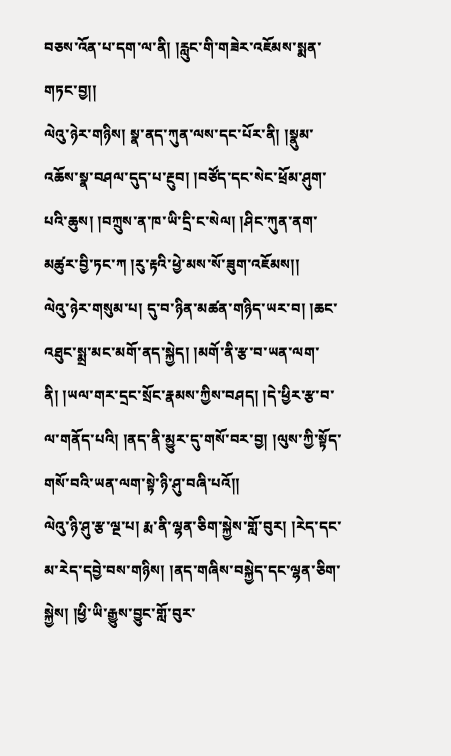བཅས་འོན་པ་དག་ལ་ནི། །རླུང་གི་གཟེར་འཇོམས་སྨན་གཏང་བྱ།།
ལེའུ་ཉེར་གཉིས། སྣ་ནད་ཀུན་ལས་དང་པོར་ནི། །སྣུམ་འཆོས་སྣ་བཤལ་དུད་པ་རྔུབ། །བཙོད་དང་སེང་ཕྲོམ་ཤུག་པའི་ཆུས། །བཀྲུས་ན་ཁ་ཡི་དྲི་ང་སེལ། །ཤིང་ཀུན་ནག་མཚུར་བྱི་ཏང་ཀ །རུ་རྟའི་ཕྱེ་མས་སོ་ཟུག་འཇོམས།།
ལེའུ་ཉེར་གསུམ་པ། དུ་བ་ཉིན་མཚན་གཉིད་ཡར་བ། །ཆང་འཐུང་སྨྲ་མང་མགོ་ནད་སྐྱེད། །མགོ་ནི་རྩ་བ་ཡན་ལག་ནི། །ཡལ་གར་དྲང་སྲོང་རྣམས་ཀྱིས་བཤད། །དེ་ཕྱིར་རྩ་བ་ལ་གནོད་པའི། །ནད་ནི་མྱུར་དུ་གསོ་བར་བྱ། །ལུས་ཀྱི་སྟོད་གསོ་བའི་ཡན་ལག་སྟེ་ཉི་ཤུ་བཞི་པའོ།།
ལེའུ་ཉི་ཤུ་རྩ་ལྔ་པ། རྨ་ནི་ལྷན་ཅིག་སྐྱེས་གློ་བུར། །རེད་དང་མ་རེད་དབྱེ་བས་གཉིས། །ནད་གཞིས་བསྐྱེད་དང་ལྷན་ཅིག་སྐྱེས། །ཕྱི་ཡི་རྒྱུས་བྱུང་གློ་བུར་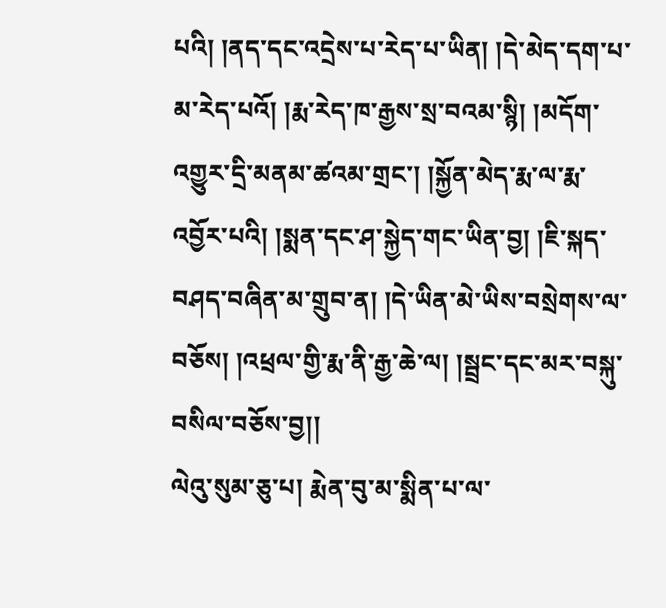པའི། །ནད་དང་འདྲེས་པ་རེད་པ་ཡིན། །དེ་མེད་དག་པ་མ་རེད་པའོ། །རྨ་རེད་ཁ་རྒྱས་སྲ་བའམ་སྙི། །མདོག་འགྱུར་དྲི་མནམ་ཚའམ་གྲང་། །སྐྱོན་མེད་རྨ་ལ་རྨ་འབྱོར་པའི། །སྨན་དང་ཤ་སྐྱེད་གང་ཡིན་བྱ། །ཇི་སྐད་བཤད་བཞིན་མ་གྲུབ་ན། །དེ་ཡིན་མེ་ཡིས་བསྲེགས་ལ་བཅོས། །འཕྲལ་གྱི་རྨ་ནི་རྒྱ་ཆེ་ལ། །སྦྲང་དང་མར་བསྐུ་བསིལ་བཅོས་བྱ།།
ལེའུ་སུམ་ཅུ་པ། རྨེན་བུ་མ་སྨིན་པ་ལ་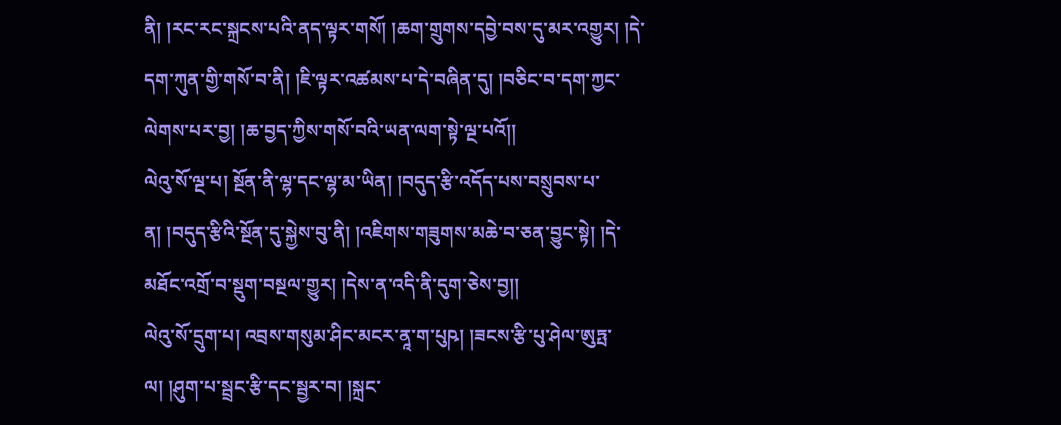ནི། །རང་རང་སྐྲངས་པའི་ནད་ལྟར་གསོ། །ཆག་གྲུགས་དབྱེ་བས་དུ་མར་འགྱུར། །དེ་དག་ཀུན་གྱི་གསོ་བ་ནི། །ཇི་ལྟར་འཚམས་པ་དེ་བཞིན་དུ། །བཅིང་བ་དག་ཀྱང་ལེགས་པར་བྱ། །ཆ་བྱད་ཀྱིས་གསོ་བའི་ཡན་ལག་སྟེ་ལྔ་པའོ།།
ལེའུ་སོ་ལྔ་པ། སྔོན་ནི་ལྷ་དང་ལྷ་མ་ཡིན། །བདུད་རྩི་འདོད་པས་བསྲུབས་པ་ན། །བདུད་རྩིའི་སྔོན་དུ་སྐྱེས་བུ་ནི། །འཇིགས་གཟུགས་མཆེ་བ་ཅན་བྱུང་སྟེ། །དེ་མཐོང་འགྲོ་བ་སྡུག་བསྔལ་གྱུར། །དེས་ན་འདི་ནི་དུག་ཅེས་བྱ།།
ལེའུ་སོ་དྲུག་པ། འབྲས་གསུམ་ཤིང་མངར་ནཱ་ག་པུཥ། །ཟངས་རྩི་པུ་ཤེལ་ཨུཏྤ་ལ། །ཤུག་པ་སྦྲང་རྩི་དང་སྦྱར་བ། །སྐྲང་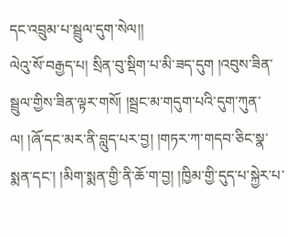དང་འབྲུམ་པ་སྦྲུལ་དུག་སེལ།།
ལེའུ་སོ་བརྒྱད་པ། སྲིན་བུ་སྡིག་པ་མི་ཟད་དུག །འབུས་ཟིན་སྦྲུལ་གྱིས་ཟིན་ལྟར་གསོ། །སྦྲང་མ་གདུག་པའི་དུག་ཀུན་ལ། །ཞོ་དང་མར་ནི་བླུད་པར་བྱ། །གཏར་ཀ་གདབ་ཅིང་སྣ་སྨན་དང་། །མིག་སྨན་གྱི་ནི་ཆོ་ག་བྱ། །ཁྱིམ་གྱི་དུད་པ་སྐྱེར་པ་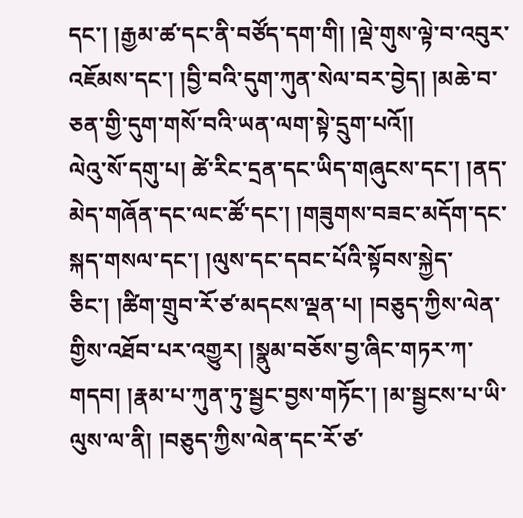དང་། །རྒྱམ་ཚ་དང་ནི་བཙོད་དག་གི། །ལྡེ་གུས་ལྟེ་བ་འབུར་འཇོམས་དང་། །བྱི་བའི་དུག་ཀུན་སེལ་བར་བྱེད། །མཆེ་བ་ཅན་གྱི་དུག་གསོ་བའི་ཡན་ལག་སྟེ་དྲུག་པའོ།།
ལེའུ་སོ་དགུ་པ། ཚེ་རིང་དྲན་དང་ཡིད་གཞུངས་དང་། །ནད་མེད་གཞོན་དང་ལང་ཚོ་དང་། །གཟུགས་བཟང་མདོག་དང་སྐད་གསལ་དང་། །ལུས་དང་དབང་པོའི་སྟོབས་སྐྱེད་ཅིང་། །ཚིག་གྲུབ་རོ་ཙ་མདངས་ལྡན་པ། །བཅུད་ཀྱིས་ལེན་གྱིས་འཐོབ་པར་འགྱུར། །སྣུམ་བཅོས་བྱ་ཞིང་གཏར་ཀ་གདབ། །རྣམ་པ་ཀུན་ཏུ་སྦྱང་བྱས་གཏོང་། །མ་སྦྱངས་པ་ཡི་ལུས་ལ་ནི། །བཅུད་ཀྱིས་ལེན་དང་རོ་ཙ་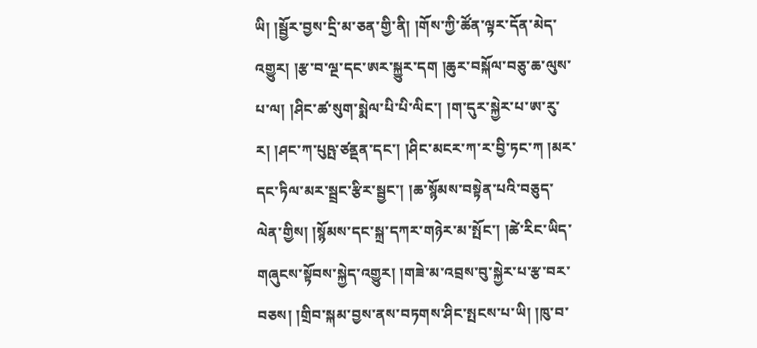ཡི། །སྦྱོར་བྱས་དྲི་མ་ཅན་གྱི་ནི། །གོས་ཀྱི་ཚོན་ལྟར་དོན་མེད་འགྱུར། །རྩ་བ་ལྔ་དང་ཨར་སྐྱུར་དག །ཆུར་བསྐོལ་བཅུ་ཆ་ལུས་པ་ལ། །ཤིང་ཚ་སུག་སྨེལ་པི་པི་ལིང་། །ག་དུར་སྐྱེར་པ་ཨ་རུ་ར། །ཤང་ཀ་པུཥྤ་ཙནྡན་དང་། །ཤིང་མངར་ཀ་ར་བྱི་ཏང་ཀ །མར་དང་ཏིལ་མར་སྦྲང་རྩིར་སྦྱང་། །ཆ་སྙོམས་བསྟེན་པའི་བཅུད་ལེན་གྱིས། །སྙོམས་དང་སྐྲ་དཀར་གཉེར་མ་སྤོང་། །ཚེ་རིང་ཡིད་གཞུངས་སྟོབས་སྐྱེད་འགྱུར། །གཟེ་མ་འབྲས་བུ་སྐྱེར་པ་རྩ་བར་བཅས། །གྲིབ་སྐམ་བྱས་ནས་བཏགས་ཤིང་སྤངས་པ་ཡི། །ཁུ་བ་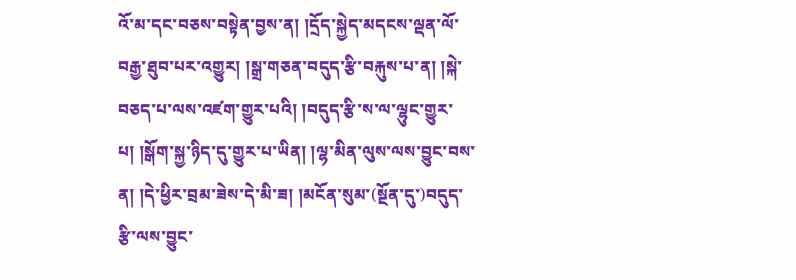འོ་མ་དང་བཅས་བསྟེན་བྱས་ན། །དྲོད་སྐྱེད་མདངས་ལྡན་ལོ་བརྒྱ་ཐུབ་པར་འགྱུར། །སྒྲ་གཅན་བདུད་རྩི་བརྐུས་པ་ན། །སྐེ་བཅད་པ་ལས་འཛག་གྱུར་པའི། །བདུད་རྩི་ས་ལ་ལྷུང་གྱུར་པ། །སྒོག་སྐྱ་ཉིད་དུ་གྱུར་པ་ཡིན། །ལྷ་མིན་ལུས་ལས་བྱུང་བས་ན། །དེ་ཕྱིར་བྲམ་ཟེས་དེ་མི་ཟ། །མངོན་སུམ་(སྔོན་དུ་)བདུད་རྩི་ལས་བྱུང་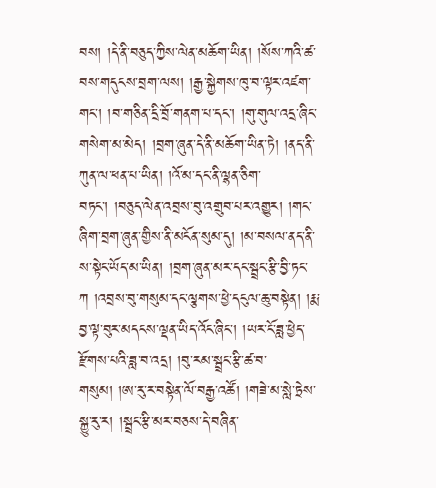བས། །དེ་ནི་བཅུད་ཀྱིས་ལེན་མཆོག་ཡིན། །སོས་ཀའི་ཚ་བས་གདུངས་བྲག་ལས། །རྒྱ་སྐྱེགས་ཁུ་བ་ལྟར་འཛག་གང་། །བ་གཅིན་དྲི་བྲོ་གནག་པ་དང་། །གུ་གུལ་འདྲ་ཞིང་གསེག་མ་མེད། །བྲག་ཞུན་དེ་ནི་མཆོག་ཡིན་ཏེ། །ནད་ནི་ཀུན་ལ་ཕན་པ་ཡིན། །འོ་མ་དང་ནི་ལྷན་ཅིག་བཏང་། །བཅུད་ལེན་འབྲས་བུ་འགྲུབ་པར་འགྱུར། །གང་ཞིག་བྲག་ཞུན་གྱིས་ནི་མངོན་སུམ་དུ། །མ་བསལ་ནད་ནི་ས་སྟེང་ཡོད་མ་ཡིན། །བྲག་ཞུན་མར་དང་སྦྲང་རྩི་བྱི་ཏང་ཀ །འབྲས་བུ་གསུམ་དང་ལྕགས་ཕྱེ་དངུལ་ཆུ་བསྟེན། །རྨ་བྱ་ལྟ་བུར་མདངས་ལྡན་ཡིད་འོང་ཞིང་། །ཡར་ངོ་ཟླ་ཕྱེད་རྫོགས་པའི་ཟླ་བ་འདྲ། །བུ་རམ་སྦྲང་རྩི་ཚ་བ་གསུམ། །ཨ་རུ་ར་བསྟེན་ལོ་བརྒྱ་འཚོ། །གཟེ་མ་སླེ་ཏྲེས་སྐྱུ་རུ་ར། །སྦྲང་རྩི་མར་བཅས་དེ་བཞིན་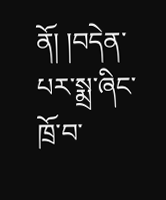ནོ། །བདེན་པར་སྨྲ་ཞིང་ཁྲོ་བ་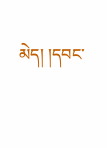མེད། །དབང་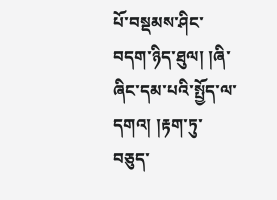པོ་བསྡམས་ཤིང་བདག་ཉིད་ཐུལ། །ཞི་ཞིང་དམ་པའི་སྤྱོད་ལ་དགའ། །རྟག་ཏུ་བཅུད་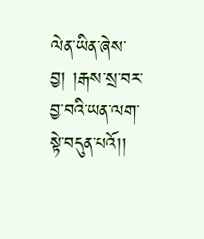ལེན་ཡིན་ཞེས་བྱ། །རྒས་སྲ་བར་བྱ་བའི་ཡན་ལག་སྟེ་བདུན་པའོ།།